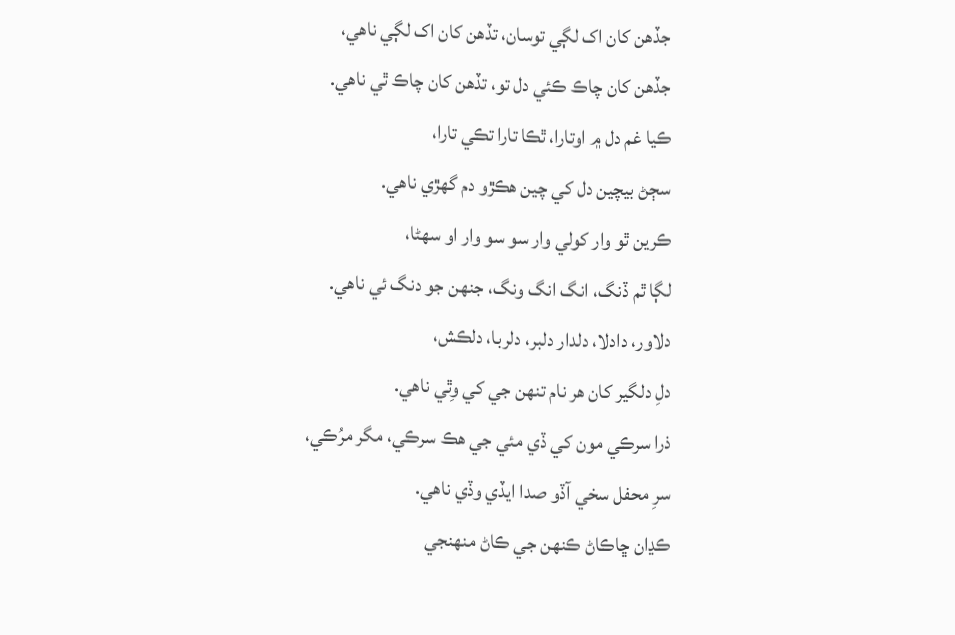جڏهن کان اک لڳي توسان، تڏهن کان اک لڳي ناهي،
جڏهن کان چاڪ ڪئي دل تو، تڏهن کان چاڪ ٿي ناهي.
ڪيا غم دل ۾ اوتارا، ٿڪا تارا تڪي تارا،
سڄڻ بيچين دل کي چين هڪڙو دم گهڙي ناهي.
ڪرين ٿو وار کولي وار سو سو وار او سهڻا،
لڳا ٿم ڏنگ، انگ انگ ونگ، جنهن جو دنگ ئي ناهي.
دلاور، دادلا، دلدار دلبر، دلربا، دلڪش،
دلِ دلگير کان هر نام تنهن جي کي وِٿي ناهي.
ذرا سرڪي مون کي ڏي مئي جي هڪ سرڪي، مگر مرُڪي،
سرِ محفل سخي آڏو صدا ايڏي وڏي ناهي.
ڪڍان ڇاڪاڻ ڪنهن جي ڪاڻ منهنجي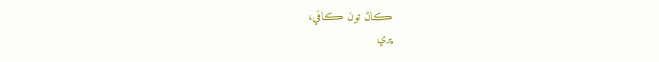ڪاڻ تون ڪافي،
ڀري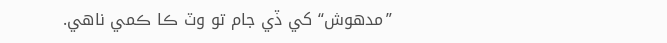”مدهوش“ کي ڏي جام تو وٽ ڪا ڪمي ناهي.